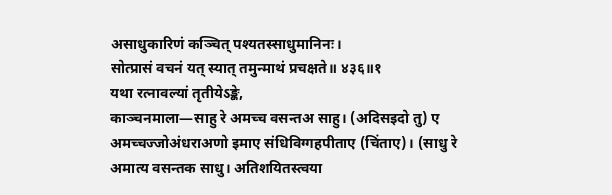असाधुकारिणं कञ्चित् पश्यतस्साधुमानिनः।
सोत्प्रासं वचनं यत् स्यात् तमुन्माथं प्रचक्षते॥ ४३६॥१
यथा रत्नावल्यां तृतीयेऽङ्के,
काञ्चनमाला—साहु रे अमच्च वसन्तअ साहु। (अदिसइदो तु) ए अमच्चज्जोअंधराअणो इमाए संधिविग्गहपीताए (चिंताए)। (साधु रे अमात्य वसन्तक साधु। अतिशयितस्त्वया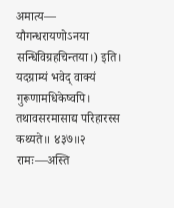अमात्य— यौगन्धरायणोऽनया सन्धिविग्रहचिन्तया।) इति।
यदग्राम्यं भवेद् वाक्यं गुरूणामधिकेष्वपि।
तथावसरमासाद्य परिहारस्स कथ्यते॥ ४३७॥२
रामः—अस्ति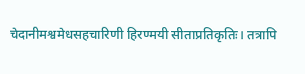चेदानीमश्वमेधसहचारिणी हिरण्मयी सीताप्रतिकृतिः। तत्रापि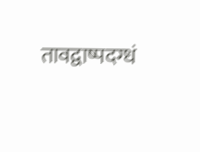तावद्वाष्पदग्धं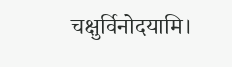चक्षुर्विनोदयामि।